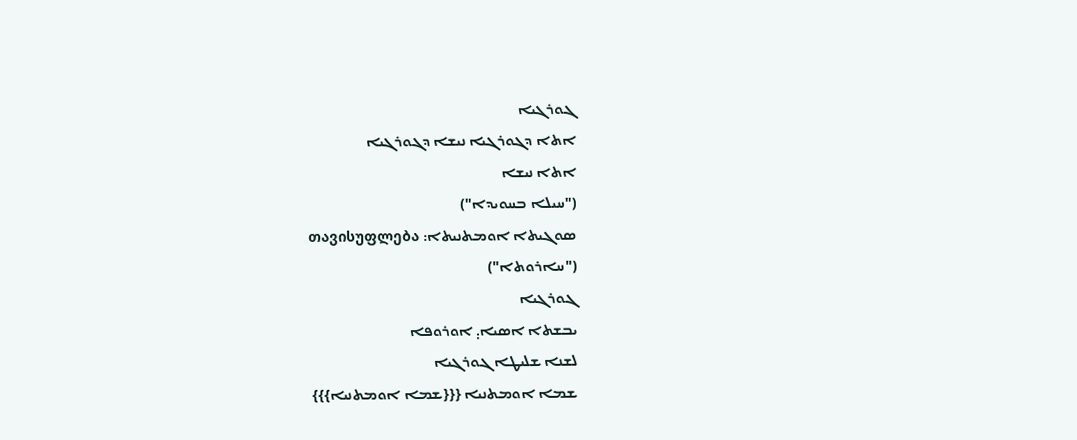ܓܘܪܓܝܐ
ܐܬܐ ܕܓܘܪܓܝܐ ܢܝܫܐ ܕܓܘܪܓܝܐ
ܐܬܐ ܢܝܫܐ
("ܚܝܠܐ ܒܚܘܝܕܐ")
ܣܘܓܝܬܐ ܐܘܡܬܢܝܬܐ: თავისუფლება
("ܚܐܪܘܬܐ")
ܓܘܪܓܝܐ
ܝܒܫܬܐ ܐܣܝܐ܄ ܐܘܪܘܦܐ
ܠܫܢܐ ܫܠܝܛܐ ܓܘܪܓܝܐ
ܫܡܐ ܐܘܡܬܢܝܐ {{{ܫܡܐ ܐܘܡܬܢܝܐ}}}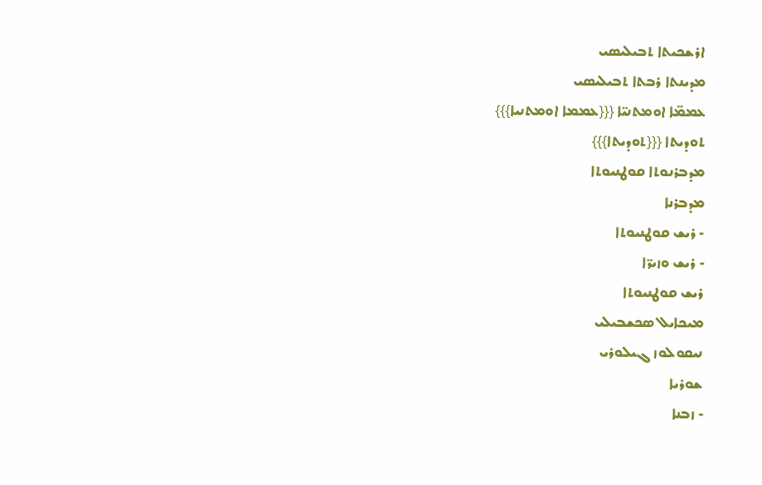ܐܪܫܟܝܬܐ ܬܒܝܠܝܣܝ
ܡܕܝܢܬܐ ܪܒܬܐ ܬܒܝܠܝܣܝ
ܥܡܡ̈ܐ ܐܘܡܬܢܝ̈ܐ {{{ܥܡܡܐ ܐܘܡܬܢܝܐ}}}
ܬܘܕܝܬܐ {{{ܬܘܕܝܬܐ}}}
ܡܕܒܪܢܘܬܐ ܩܘܛܢܝܘܬܐ
ܡܕܒܪܢܐ
- ܪܝܫ ܩܘܛܢܝܘܬܐ
- ܪܝܫ ܘܙܝܪ̈ܐ
ܪܝܫ ܩܘܛܢܝܘܬܐ
ܡܝܟܐܝܠ ܣܟܫܒܝܠܝ
ܢܝܩܘܠܘܙ ܓܝܠܘܪܝ
ܫܘܪܝܐ
- ܙܒܢܐ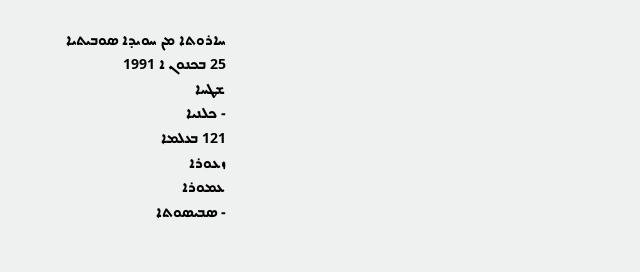ܚܐܪܘܬܐ ܡܢ ܚܘܝܕܐ ܣܘܒܝܬܝܐ
25 ܒܟܢܘܢ ܐ 1991
ܫܛܚܐ
- ܟܠܢܝܐ
121 ܒܥܠܡܐ
ܙܥܘܪܐ
ܥܡܘܪܐ
- ܣܒܝܣܘܬܐ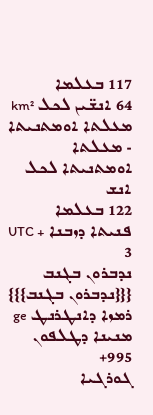117 ܒܥܠܡܐ
64 ܐܢܫ̈ܝܢ ܠܟܠ km²
ܡܥܠܬܐ ܐܘܡܬܢܝܬܐ
- ܡܥܠܬܐ ܐܘܡܬܢܝܬܐ ܠܟܠ ܐܢܫ
122 ܒܥܠܡܐ
ܦܢܝܬܐ ܕܙܒܢܐ UTC + 3
ܢܕܒܪܘܢ ܒܓܢܒ {{{ܢܕܒܪܘܢ ܒܓܢܒ}}}
ܪܡܙܐ ܕܐܢܛܪܢܛ ge
ܡܢܝܢܐ ܕܛܠܦܘܢ 995+
ܓܘܪܓܝܐ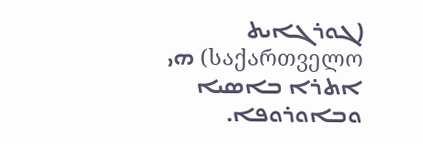(ܓܘܪܓܐܝܬ საქართველო) ܗܝ ܐܬܪܐ ܒܐܣܝܐ ܘܒܐܘܪܘܦܐ.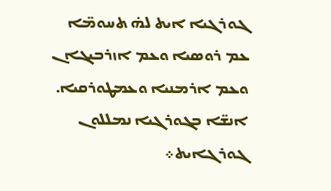ܓܘܪܓܝܐ ܐܝܬ ܠܗ̇ ܬܚܘܡ̈ܐ ܥܡ ܪܘܣܝܐ ܘܥܡ ܐܙܪܒܝܓܐܢ ܘܥܡ ܐܪܡܢܝܐ ܘܥܡܛܘܪܩܝܐ. ܐܢܫ̈ܐ ܒܓܘܪܓܝܐ ܢܡܠܠܘܢ ܓܘܪܓܐܝܬ܀